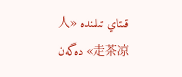قىتاي تىلىندە «人走茶凉» دەگەن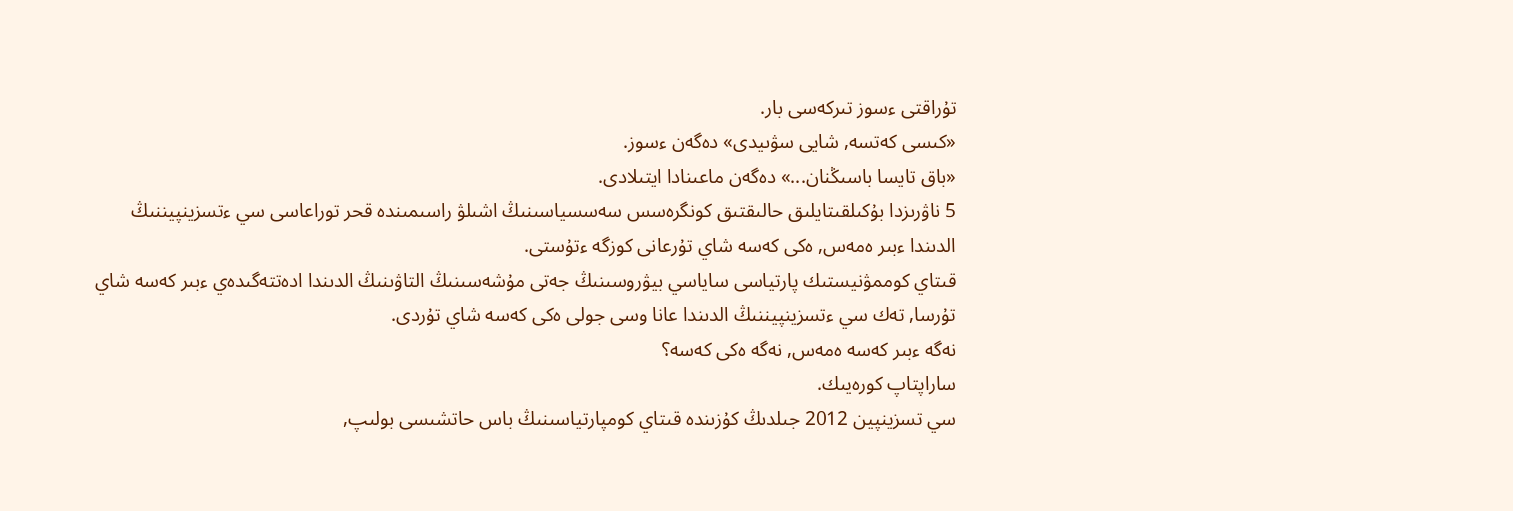تۇراقتى ءسوز تىركەسى بار.
«كىسى كەتسە, شايى سۋىيدى» دەگەن ءسوز.
«باق تايسا باسىڭنان...» دەگەن ماعىنادا ايتىلادى.
5 ناۋرىزدا بۇكىلقىتايلىق حالىقتىق كونگرەسس سەسسياسىنىڭ اشىلۋ راسىمىندە قحر توراعاسى سي ءتسزينپيننىڭ الدىندا ءبىر ەمەس, ەكى كەسە شاي تۇرعانى كوزگە ءتۇستى.
قىتاي كوممۋنيستىك پارتياسى ساياسي بيۋروسىنىڭ جەتى مۇشەسىنىڭ التاۋىنىڭ الدىندا ادەتتەگىدەي ءبىر كەسە شاي تۇرسا, تەك سي ءتسزينپيننىڭ الدىندا عانا وسى جولى ەكى كەسە شاي تۇردى.
نەگە ءبىر كەسە ەمەس, نەگە ەكى كەسە؟
ساراپتاپ كورەيىك.
سي تسزينپين 2012 جىلدىڭ كۇزىندە قىتاي كومپارتياسىنىڭ باس حاتشىسى بولىپ,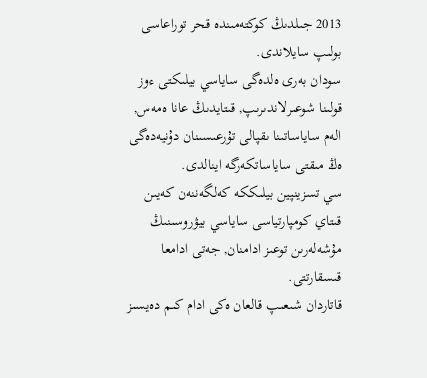2013 جىلدىڭ كوكتەمىندە قحر توراعاسى بولىپ سايلاندى.
سودان بەرى ەلدەگى ساياسي بيلىكتى ءوز قولىنا شوعىرلاندىرىپ, قىتايدىڭ عانا ەمەس, الەم ساياساتىنا ىقپالى تۇرعىسىنان دۇنيەدەگى ەڭ مىقتى ساياساتكەرگە اينالدى.
سي تسزينپين بيلىككە كەلگەننەن كەيىن قىتاي كومپارتياسى ساياسي بيۋروسىنىڭ مۇشەلەرىن توعىز ادامنان, جەتى ادامعا قىسقارتتى.
قاتاردان شىعىپ قالعان ەكى ادام كىم دەيسىز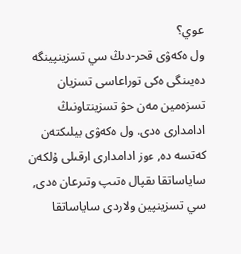عوي؟
ول ەكەۋى قحر-دىڭ سي تسزينپينگە دەيىنگى ەكى توراعاسى تسزيان تسزەمين مەن حۋ تسزينتاونىڭ ادامدارى ەدى. ول ەكەۋى بيلىكتەن كەتسە دە, ءوز ادامدارى ارقىلى ۇلكەن ساياساتقا ىقپال ەتىپ وتىرعان ەدى, سي تسزينپين ولاردى ساياساتقا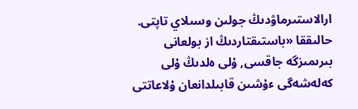ارالاستىرماۋدىڭ جولىن وسىلاي تاپتى. حالىققا «باستىقتاردىڭ از بولعانى بىرىمىزگە جاقسى, ۇلى ەلدىڭ ۇلى كەلەشەگى ءۇشىن قابىلدانعان ۇلاعاتتى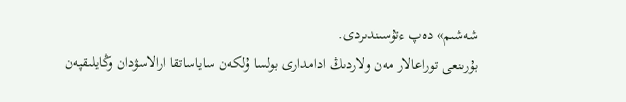شەشىم» دەپ ءتۇسىندىردى.
بۇرىنعى توراعالار مەن ولاردىڭ ادامدارى بولسا ۇلكەن ساياساتقا ارالاسۋدان وڭايلىقپەن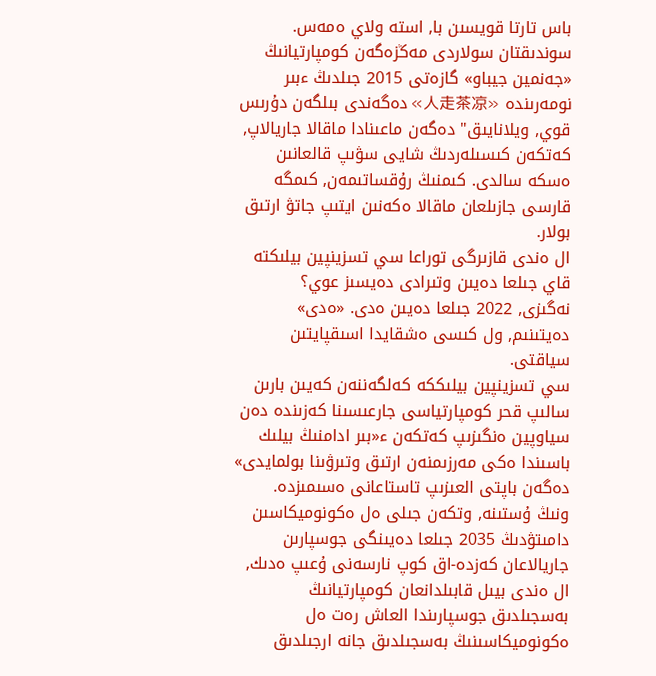باس تارتا قويسىن با, استە ولاي ەمەس.
سوندىقتان سولاردى مەڭزەگەن كومپارتيانىڭ «جەنمين جيباو» گازەتى 2015 جىلدىڭ ءبىر نومەرىندە «人走茶凉» دەگەندى بىلگەن دۇرىس قوي, ويلانايىق" دەگەن ماعىنادا ماقالا جاريالاپ, كەتكەن كىسىلەردىڭ شايى سۋىپ قالعانىن ەسكە سالدى. كىمنىڭ رۇقساتىمەن, كىمگە قارسى جازىلعان ماقالا ەكەنىن ايتىپ جاتۋ ارتىق بولار.
ال ەندى قازىرگى توراعا سي تسزينپين بيلىكتە قاي جىلعا دەيىن وتىرادى دەيسىز عوي؟
نەگىزى, 2022 جىلعا دەيىن ەدى. «ەدى» دەيتىنىم, ول كىسى ەشقايدا اسىقپايتىن سياقتى.
سي تسزينپين بيلىككە كەلگەننەن كەيىن بارىن سالىپ قحر كومپارتياسى جارعىسىنا كەزىندە دەن سياوپين ەنگىزىپ كەتكەن ء«بىر ادامنىڭ بيلىك باسىندا ەكى مەرزىمنەن ارتىق وتىرۋىنا بولمايدى» دەگەن باپتى العىزىپ تاستاعانى ەسىمىزدە.
ونىڭ ۇستىنە, وتكەن جىلى ەل ەكونوميكاسىن دامىتۋدىڭ 2035 جىلعا دەيىنگى جوسپارىن جاريالاعان كەزدە-اق كوپ نارسەنى ۇعىپ ەدىك, ال ەندى بيىل قابىلدانعان كومپارتيانىڭ بەسجىلدىق جوسپارىندا العاش رەت ەل
ەكونوميكاسىنىڭ بەسجىلدىق جانە ارجىلدىق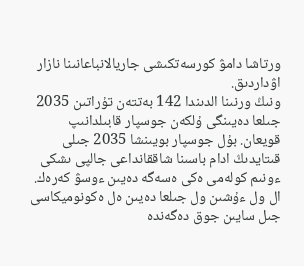ورتاشا دامۋ كورسەتكىشى جاريالانباعانىنا نازار اۋداردىق.
ونىڭ ورنىنا الدىندا 142 بەتتەن تۇراتىن 2035 جىلعا دەيىنگى ۇلكەن جوسپار قابىلدانىپ قويعان. بۇل جوسپار بويىنشا 2035 جىلى قىتايدىڭ ادام باسىنا شاققانداعى جالپى ىشكى ءونىم كولەمى ەكى ەسەگە دەيىن ءوسۋ كەرەك.
ال ول ءۇشىن ول جىلعا دەيىن ەل ەكونوميكاسى جىل سايىن جوق دەگەندە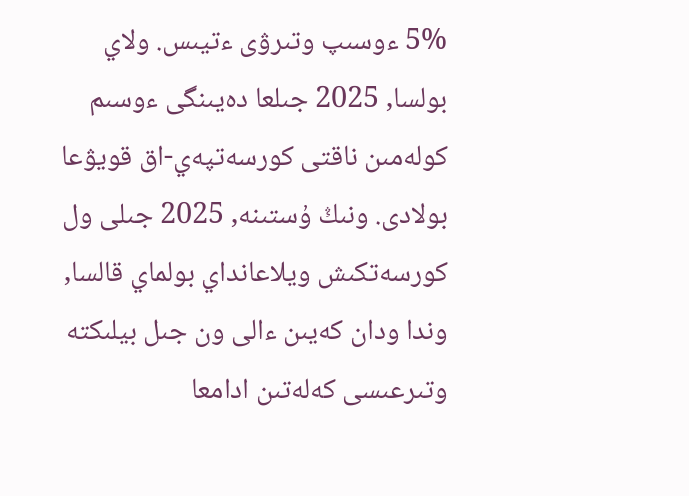5% ءوسىپ وتىرۋى ءتيىس. ولاي بولسا, 2025 جىلعا دەيىنگى ءوسىم كولەمىن ناقتى كورسەتپەي-اق قويۋعا بولادى. ونىڭ ۇستىنە, 2025 جىلى ول كورسەتكىش ويلاعانداي بولماي قالسا, وندا ودان كەيىن ءالى ون جىل بيلىكتە وتىرعىسى كەلەتىن ادامعا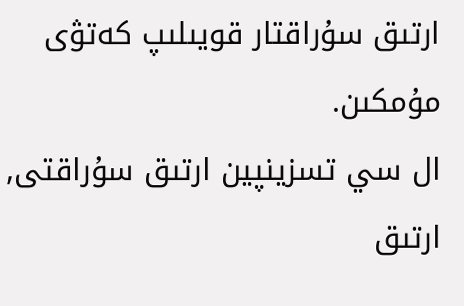ارتىق سۇراقتار قويىلىپ كەتۋى مۇمكىن.
ال سي تسزينپين ارتىق سۇراقتى, ارتىق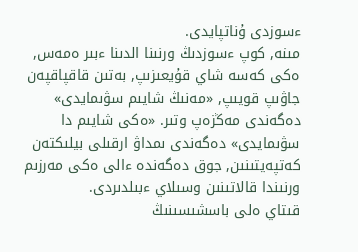ءسوزدى ۇناتپايدى.
مىنە, كوپ ءسوزدىڭ ورنىنا الدىنا ءبىر ەمەس, ەكى كەسە شاي قۇيعىزىپ, بەتىن قاقپاقپەن جاۋىپ قويىپ, «مەنىڭ شايىم سۋىمايدى» دەگەندى مەڭزەپ وتىر. «ەكى شايىم دا سۋىمايدى» دەگەندى ىمداۋ ارقىلى بيلىكتەن كەتپەيتىنىن, جوق دەگەندە ءالى ەكى مەرزىم ورنىندا قالاتىنىن وسىلاي ءبىلدىردى.
قىتاي ەلى باسشىسىنىڭ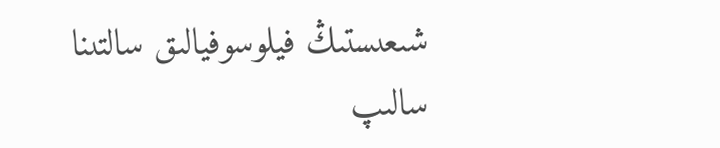شىعىستىڭ فيلوسوفيالىق سالتىنا سالىپ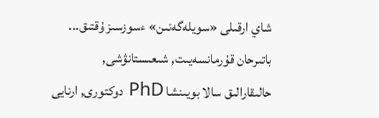شاي ارقىلى «سويلەگەنىن» ءسوزسىز ۇقتىق...
باتىرحان قۇرمانسەيىت, شىعىستانۋشى,
حالىقارالىق سالا بويىنشا PhD دوكتورى, ارنايى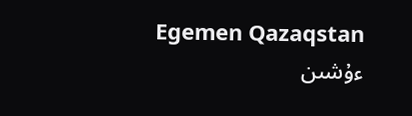Egemen Qazaqstan ءۇشىن